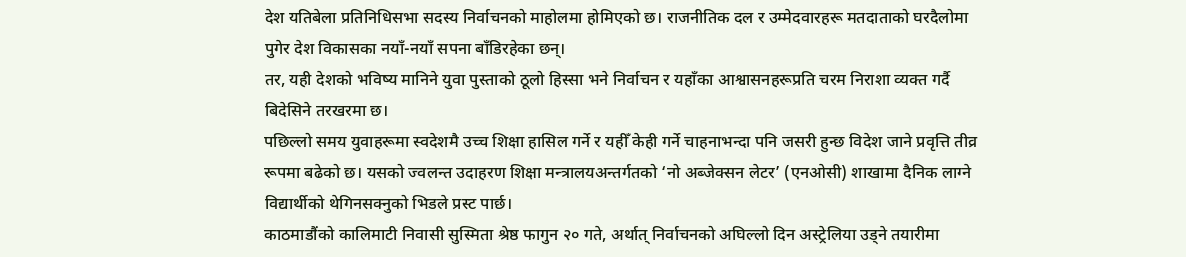देश यतिबेला प्रतिनिधिसभा सदस्य निर्वाचनको माहोलमा होमिएको छ। राजनीतिक दल र उम्मेदवारहरू मतदाताको घरदैलोमा पुगेर देश विकासका नयाँ-नयाँ सपना बाँडिरहेका छन्।
तर, यही देशको भविष्य मानिने युवा पुस्ताको ठूलो हिस्सा भने निर्वाचन र यहाँका आश्वासनहरूप्रति चरम निराशा व्यक्त गर्दै बिदेसिने तरखरमा छ।
पछिल्लो समय युवाहरूमा स्वदेशमै उच्च शिक्षा हासिल गर्ने र यहीँ केही गर्ने चाहनाभन्दा पनि जसरी हुन्छ विदेश जाने प्रवृत्ति तीव्र रूपमा बढेको छ। यसको ज्वलन्त उदाहरण शिक्षा मन्त्रालयअन्तर्गतको ‘नो अब्जेक्सन लेटर’ (एनओसी) शाखामा दैनिक लाग्ने विद्यार्थीको थेगिनसक्नुको भिडले प्रस्ट पार्छ।
काठमाडौंको कालिमाटी निवासी सुस्मिता श्रेष्ठ फागुन २० गते, अर्थात् निर्वाचनको अघिल्लो दिन अस्ट्रेलिया उड्ने तयारीमा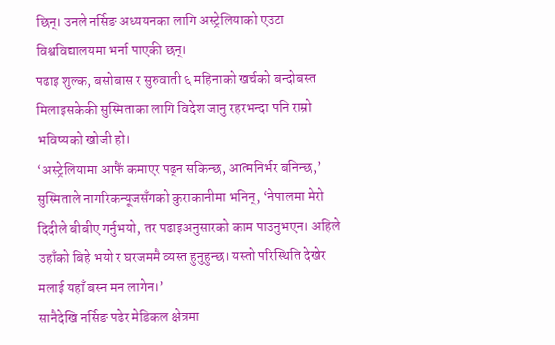छिन्। उनले नर्सिङ अध्ययनका लागि अस्ट्रेलियाको एउटा विश्वविद्यालयमा भर्ना पाएकी छन्।
पढाइ शुल्क, बसोबास र सुरुवाती ६ महिनाको खर्चको बन्दोबस्त मिलाइसकेकी सुस्मिताका लागि विदेश जानु रहरभन्दा पनि राम्रो भविष्यको खोजी हो।
‘अस्ट्रेलियामा आफैं कमाएर पढ्न सकिन्छ, आत्मनिर्भर बनिन्छ,’ सुस्मिताले नागरिकन्यूजसँगको कुराकानीमा भनिन्, ‘नेपालमा मेरो दिदीले बीबीए गर्नुभयो, तर पढाइअनुसारको काम पाउनुभएन। अहिले उहाँको बिहे भयो र घरजममै व्यस्त हुनुहुन्छ। यस्तो परिस्थिति देखेर मलाई यहाँ बस्न मन लागेन।’
सानैदेखि नर्सिङ पढेर मेडिकल क्षेत्रमा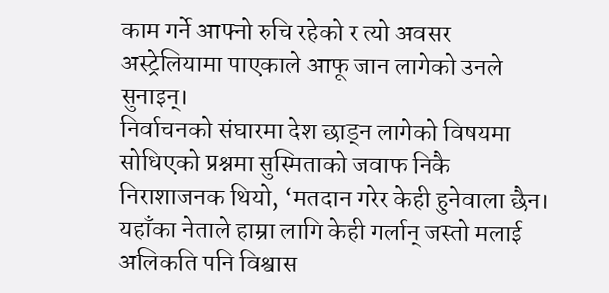काम गर्ने आफ्नो रुचि रहेको र त्यो अवसर अस्ट्रेलियामा पाएकाले आफू जान लागेको उनले सुनाइन्।
निर्वाचनको संघारमा देश छाड्न लागेको विषयमा सोधिएको प्रश्नमा सुस्मिताको जवाफ निकै निराशाजनक थियो, ‘मतदान गरेर केही हुनेवाला छैन। यहाँका नेताले हाम्रा लागि केही गर्लान् जस्तो मलाई अलिकति पनि विश्वास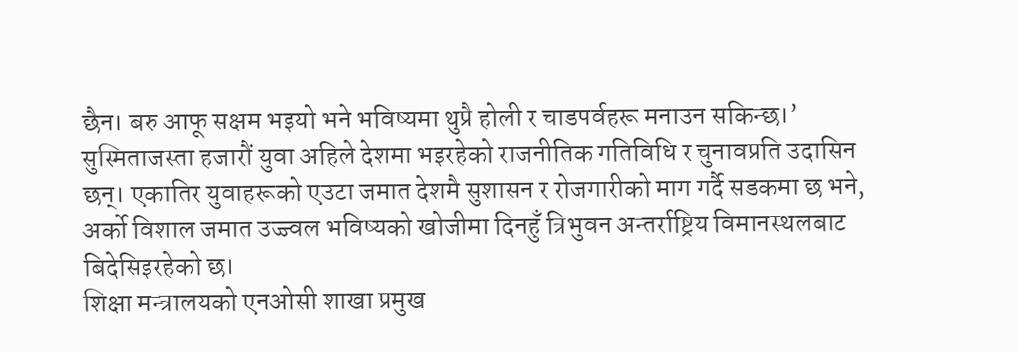छैन। बरु आफू सक्षम भइयो भने भविष्यमा थुप्रै होली र चाडपर्वहरू मनाउन सकिन्छ।’
सुस्मिताजस्ता हजारौं युवा अहिले देशमा भइरहेको राजनीतिक गतिविधि र चुनावप्रति उदासिन छन्। एकातिर युवाहरूको एउटा जमात देशमै सुशासन र रोजगारीको माग गर्दै सडकमा छ भने, अर्को विशाल जमात उज्ज्वल भविष्यको खोजीमा दिनहुँ त्रिभुवन अन्तर्राष्ट्रिय विमानस्थलबाट बिदेसिइरहेको छ।
शिक्षा मन्त्रालयको एनओसी शाखा प्रमुख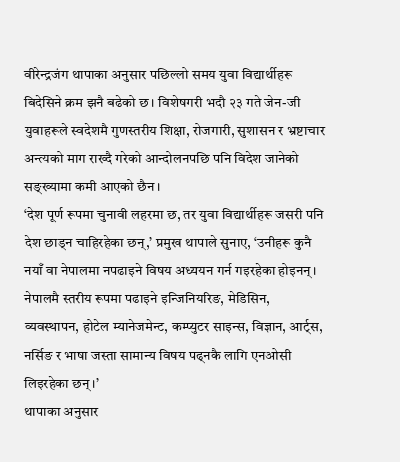वीरेन्द्रजंग थापाका अनुसार पछिल्लो समय युवा विद्यार्थीहरू बिदेसिने क्रम झनै बढेको छ। विशेषगरी भदौ २३ गते जेन-जी युवाहरूले स्वदेशमै गुणस्तरीय शिक्षा, रोजगारी, सुशासन र भ्रष्टाचार अन्त्यको माग राख्दै गरेको आन्दोलनपछि पनि विदेश जानेको सङ्ख्यामा कमी आएको छैन।
‘देश पूर्ण रूपमा चुनावी लहरमा छ, तर युवा विद्यार्थीहरू जसरी पनि देश छाड्न चाहिरहेका छन्,’ प्रमुख थापाले सुनाए, ‘उनीहरू कुनै नयाँ वा नेपालमा नपढाइने विषय अध्ययन गर्न गइरहेका होइनन्। नेपालमै स्तरीय रूपमा पढाइने इन्जिनियरिङ, मेडिसिन, व्यवस्थापन, होटेल म्यानेजमेन्ट, कम्प्युटर साइन्स, विज्ञान, आर्ट्स, नर्सिङ र भाषा जस्ता सामान्य विषय पढ्नकै लागि एनओसी लिइरहेका छन्।’
थापाका अनुसार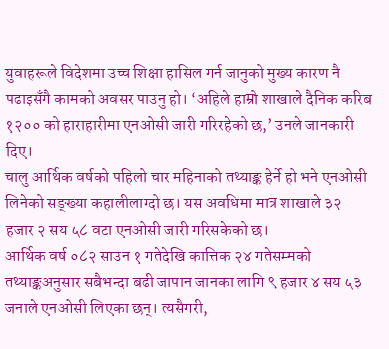युवाहरूले विदेशमा उच्च शिक्षा हासिल गर्न जानुको मुख्य कारण नै पढाइसँगै कामको अवसर पाउनु हो। ‘अहिले हाम्रो शाखाले दैनिक करिब १२०० को हाराहारीमा एनओसी जारी गरिरहेको छ,’ उनले जानकारी दिए।
चालु आर्थिक वर्षको पहिलो चार महिनाको तथ्याङ्क हेर्ने हो भने एनओसी लिनेको सङ्ख्या कहालीलाग्दो छ। यस अवधिमा मात्र शाखाले ३२ हजार २ सय ५८ वटा एनओसी जारी गरिसकेको छ।
आर्थिक वर्ष ०८२ साउन १ गतेदेखि कात्तिक २४ गतेसम्मको तथ्याङ्कअनुसार सबैभन्दा बढी जापान जानका लागि ९ हजार ४ सय ५३ जनाले एनओसी लिएका छन्। त्यसैगरी,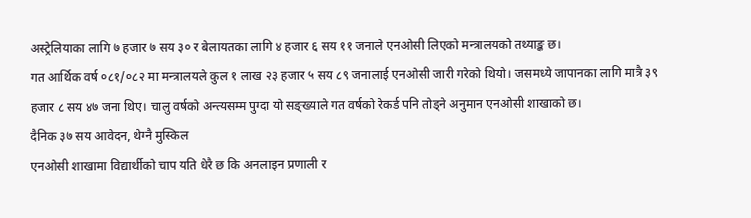अस्ट्रेलियाका लागि ७ हजार ७ सय ३० र बेलायतका लागि ४ हजार ६ सय ११ जनाले एनओसी लिएको मन्त्रालयको तथ्याङ्क छ।
गत आर्थिक वर्ष ०८१/०८२ मा मन्त्रालयले कुल १ लाख २३ हजार ५ सय ८९ जनालाई एनओसी जारी गरेको थियो। जसमध्ये जापानका लागि मात्रै ३९ हजार ८ सय ४७ जना थिए। चालु वर्षको अन्त्यसम्म पुग्दा यो सङ्ख्याले गत वर्षको रेकर्ड पनि तोड्ने अनुमान एनओसी शाखाको छ।
दैनिक ३७ सय आवेदन, थेग्नै मुस्किल
एनओसी शाखामा विद्यार्थीको चाप यति धेरै छ कि अनलाइन प्रणाली र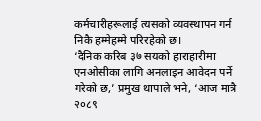कर्मचारीहरूलाई त्यसको व्यवस्थापन गर्न निकै हम्मेहम्मे परिरहेको छ।
‘दैनिक करिब ३७ सयको हाराहारीमा एनओसीका लागि अनलाइन आवेदन पर्ने गरेको छ,’ प्रमुख थापाले भने, ‘आज मात्रै २०८९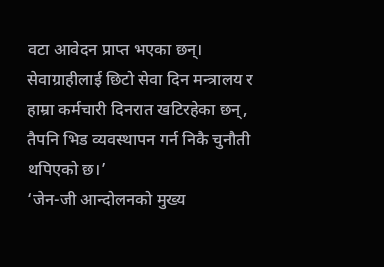वटा आवेदन प्राप्त भएका छन्। सेवाग्राहीलाई छिटो सेवा दिन मन्त्रालय र हाम्रा कर्मचारी दिनरात खटिरहेका छन्, तैपनि भिड व्यवस्थापन गर्न निकै चुनौती थपिएको छ।’
‘जेन-जी आन्दोलनको मुख्य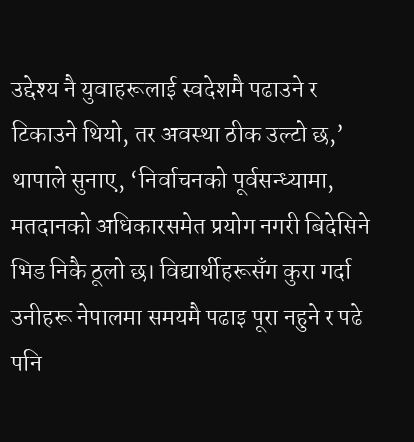उद्देश्य नै युवाहरूलाई स्वदेशमै पढाउने र टिकाउने थियो, तर अवस्था ठीक उल्टो छ,’ थापाले सुनाए, ‘निर्वाचनको पूर्वसन्ध्यामा, मतदानको अधिकारसमेत प्रयोग नगरी बिदेसिने भिड निकै ठूलो छ। विद्यार्थीहरूसँग कुरा गर्दा उनीहरू नेपालमा समयमै पढाइ पूरा नहुने र पढे पनि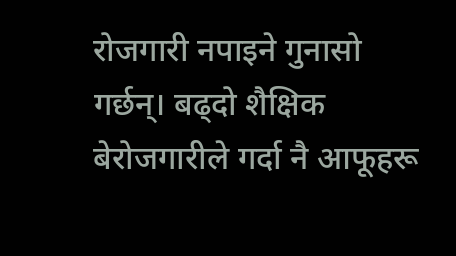रोजगारी नपाइने गुनासो गर्छन्। बढ्दो शैक्षिक बेरोजगारीले गर्दा नै आफूहरू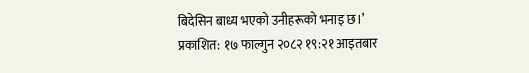बिदेसिन बाध्य भएको उनीहरूको भनाइ छ।’
प्रकाशित: १७ फाल्गुन २०८२ १९:२१ आइतबार